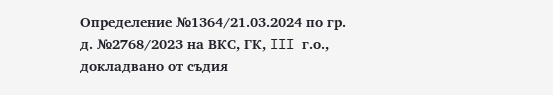Определение №1364/21.03.2024 по гр. д. №2768/2023 на ВКС, ГК, III г.о., докладвано от съдия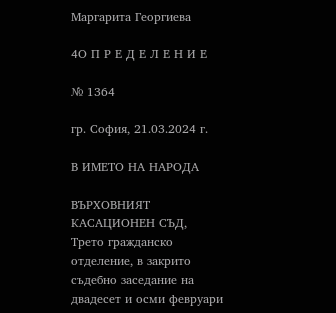Маргарита Георгиева

4О П Р Е Д Е Л Е Н И Е

№ 1364

гр. София, 21.03.2024 г.

В ИМЕТО НА НАРОДА

ВЪРХОВНИЯТ КАСАЦИОНЕН СЪД, Трето гражданско отделение, в закрито съдебно заседание на двадесет и осми февруари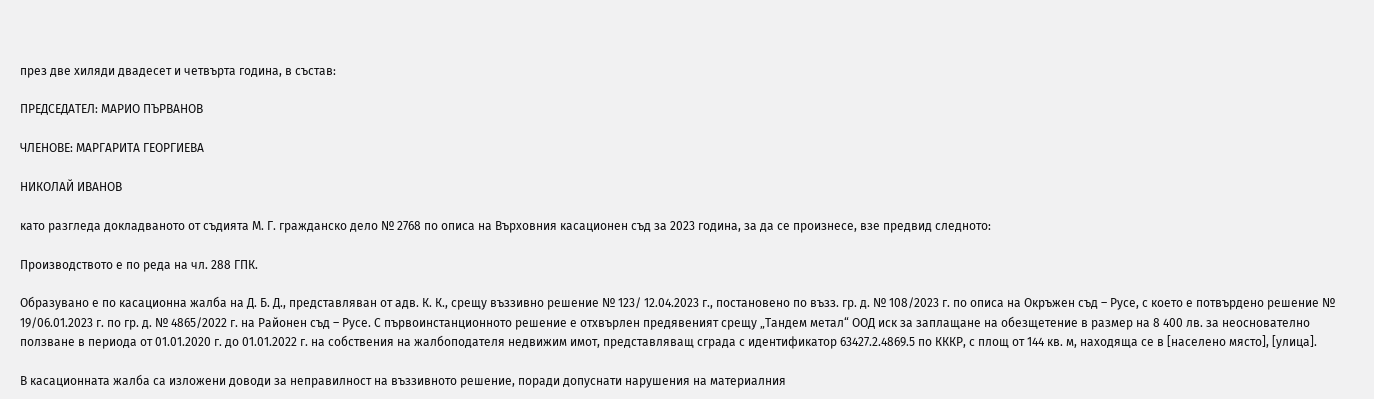през две хиляди двадесет и четвърта година, в състав:

ПРЕДСЕДАТЕЛ: МАРИО ПЪРВАНОВ

ЧЛЕНОВЕ: МАРГАРИТА ГЕОРГИЕВА

НИКОЛАЙ ИВАНОВ

като разгледа докладваното от съдията М. Г. гражданско дело № 2768 по описа на Върховния касационен съд за 2023 година, за да се произнесе, взе предвид следното:

Производството е по реда на чл. 288 ГПК.

Образувано е по касационна жалба на Д. Б. Д., представляван от адв. К. К., срещу въззивно решение № 123/ 12.04.2023 г., постановено по възз. гр. д. № 108/2023 г. по описа на Окръжен съд – Русе, с което е потвърдено решение № 19/06.01.2023 г. по гр. д. № 4865/2022 г. на Районен съд – Русе. С първоинстанционното решение е отхвърлен предявеният срещу „Тандем метал“ ООД иск за заплащане на обезщетение в размер на 8 400 лв. за неоснователно ползване в периода от 01.01.2020 г. до 01.01.2022 г. на собствения на жалбоподателя недвижим имот, представляващ сграда с идентификатор 63427.2.4869.5 по КККР, с площ от 144 кв. м, находяща се в [населено място], [улица].

В касационната жалба са изложени доводи за неправилност на въззивното решение, поради допуснати нарушения на материалния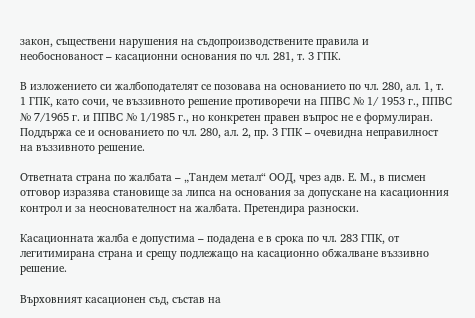закон, съществени нарушения на съдопроизводствените правила и необоснованост – касационни основания по чл. 281, т. 3 ГПК.

В изложението си жалбоподателят се позовава на основанието по чл. 280, ал. 1, т. 1 ГПК, като сочи, че въззивното решение противоречи на ППВС № 1/ 1953 г., ППВС № 7/1965 г. и ППВС № 1/1985 г., но конкретен правен въпрос не е формулиран. Поддържа се и основанието по чл. 280, ал. 2, пр. 3 ГПК – очевидна неправилност на въззивното решение.

Ответната страна по жалбата – „Тандем метал“ ООД, чрез адв. Е. М., в писмен отговор изразява становище за липса на основания за допускане на касационния контрол и за неоснователност на жалбата. Претендира разноски.

Касационната жалба е допустима – подадена е в срока по чл. 283 ГПК, от легитимирана страна и срещу подлежащо на касационно обжалване въззивно решение.

Върховният касационен съд, състав на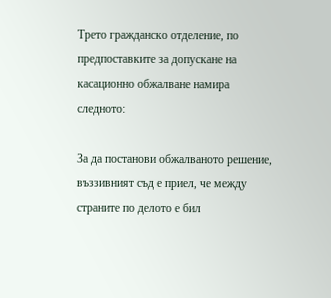Трето гражданско отделение, по предпоставките за допускане на касационно обжалване намира следното:

За да постанови обжалваното решение, въззивният съд е приел, че между страните по делото е бил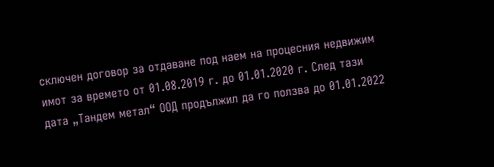сключен договор за отдаване под наем на процесния недвижим имот за времето от 01.08.2019 г. до 01.01.2020 г. След тази дата „Тандем метал“ ООД продължил да го ползва до 01.01.2022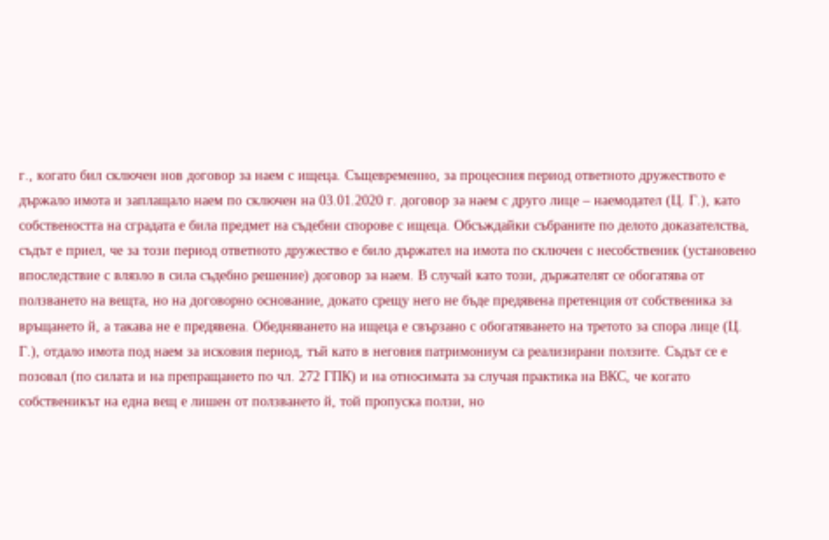г., когато бил сключен нов договор за наем с ищеца. Същевременно, за процесния период ответното дружеството е държало имота и заплащало наем по сключен на 03.01.2020 г. договор за наем с друго лице – наемодател (Ц. Г.), като собствеността на сградата е била предмет на съдебни спорове с ищеца. Обсъждайки събраните по делото доказателства, съдът е приел, че за този период ответното дружество е било държател на имота по сключен с несобственик (установено впоследствие с влязло в сила съдебно решение) договор за наем. В случай като този, държателят се обогатява от ползването на вещта, но на договорно основание, докато срещу него не бъде предявена претенция от собственика за връщането й, а такава не е предявена. Обедняването на ищеца е свързано с обогатяването на третото за спора лице (Ц. Г.), отдало имота под наем за исковия период, тъй като в неговия патримониум са реализирани ползите. Съдът се е позовал (по силата и на препращането по чл. 272 ГПК) и на относимата за случая практика на ВКС, че когато собственикът на една вещ е лишен от ползването й, той пропуска ползи, но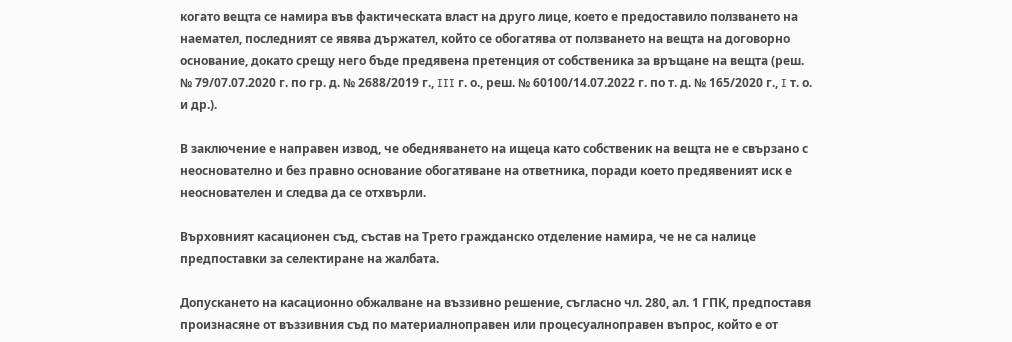когато вещта се намира във фактическата власт на друго лице, което е предоставило ползването на наемател, последният се явява държател, който се обогатява от ползването на вещта на договорно основание, докато срещу него бъде предявена претенция от собственика за връщане на вещта (реш. № 79/07.07.2020 г. по гр. д. № 2688/2019 г., III г. о., реш. № 60100/14.07.2022 г. по т. д. № 165/2020 г., I т. о. и др.).

В заключение е направен извод, че обедняването на ищеца като собственик на вещта не е свързано с неоснователно и без правно основание обогатяване на ответника, поради което предявеният иск е неоснователен и следва да се отхвърли.

Върховният касационен съд, състав на Трето гражданско отделение намира, че не са налице предпоставки за селектиране на жалбата.

Допускането на касационно обжалване на въззивно решение, съгласно чл. 280, ал. 1 ГПК, предпоставя произнасяне от въззивния съд по материалноправен или процесуалноправен въпрос, който е от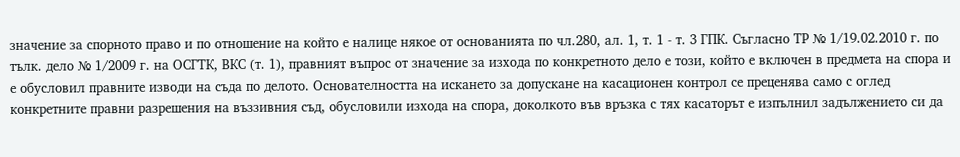значение за спорното право и по отношение на който е налице някое от основанията по чл.280, ал. 1, т. 1 - т. 3 ГПК. Съгласно ТР № 1/19.02.2010 г. по тълк. дело № 1/2009 г. на ОСГТК, ВКС (т. 1), правният въпрос от значение за изхода по конкретното дело е този, който е включен в предмета на спора и е обусловил правните изводи на съда по делото. Основателността на искането за допускане на касационен контрол се преценява само с оглед конкретните правни разрешения на въззивния съд, обусловили изхода на спора, доколкото във връзка с тях касаторът е изпълнил задължението си да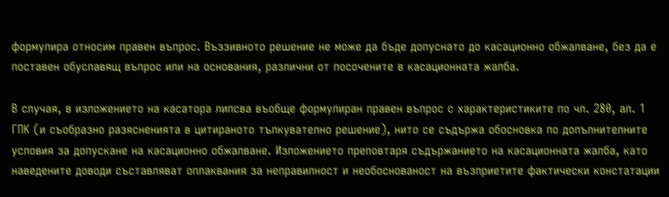формулира относим правен въпрос. Въззивното решение не може да бъде допуснато до касационно обжалване, без да е поставен обуславящ въпрос или на основания, различни от посочените в касационната жалба.

В случая, в изложението на касатора липсва въобще формулиран правен въпрос с характеристиките по чл. 280, ал. 1 ГПК (и съобразно разясненията в цитираното тълкувателно решение), нито се съдържа обосновка по допълнителните условия за допускане на касационно обжалване. Изложението преповтаря съдържанието на касационната жалба, като наведените доводи съставляват оплаквания за неправилност и необоснованост на възприетите фактически констатации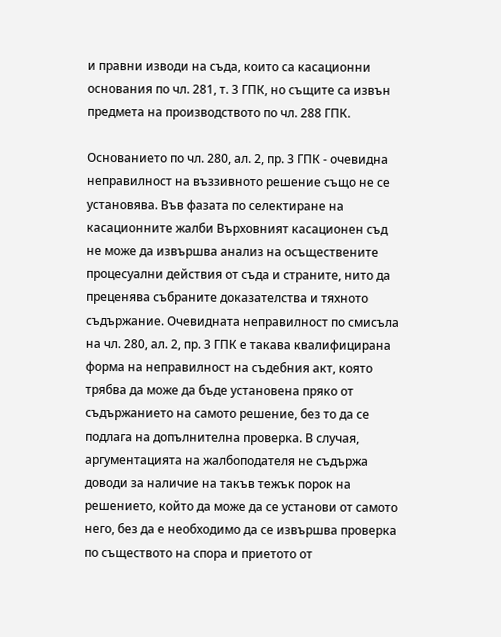и правни изводи на съда, които са касационни основания по чл. 281, т. 3 ГПК, но същите са извън предмета на производството по чл. 288 ГПК.

Основанието по чл. 280, ал. 2, пр. 3 ГПК - очевидна неправилност на въззивното решение също не се установява. Във фазата по селектиране на касационните жалби Върховният касационен съд не може да извършва анализ на осъществените процесуални действия от съда и страните, нито да преценява събраните доказателства и тяхното съдържание. Очевидната неправилност по смисъла на чл. 280, ал. 2, пр. 3 ГПК е такава квалифицирана форма на неправилност на съдебния акт, която трябва да може да бъде установена пряко от съдържанието на самото решение, без то да се подлага на допълнителна проверка. В случая, аргументацията на жалбоподателя не съдържа доводи за наличие на такъв тежък порок на решението, който да може да се установи от самото него, без да е необходимо да се извършва проверка по съществото на спора и приетото от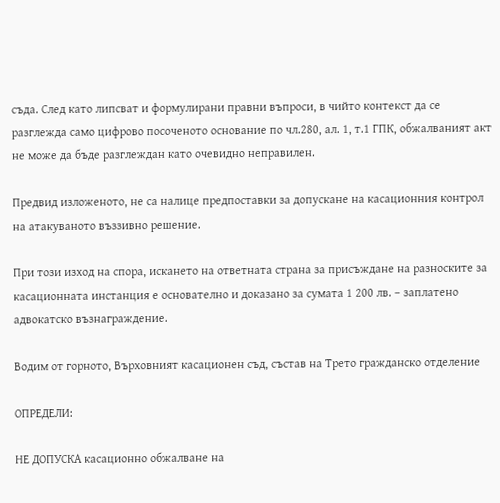съда. След като липсват и формулирани правни въпроси, в чийто контекст да се разглежда само цифрово посоченото основание по чл.280, ал. 1, т.1 ГПК, обжалваният акт не може да бъде разглеждан като очевидно неправилен.

Предвид изложеното, не са налице предпоставки за допускане на касационния контрол на атакуваното въззивно решение.

При този изход на спора, искането на ответната страна за присъждане на разноските за касационната инстанция е основателно и доказано за сумата 1 200 лв. – заплатено адвокатско възнаграждение.

Водим от горното, Върховният касационен съд, състав на Трето гражданско отделение

ОПРЕДЕЛИ:

НЕ ДОПУСКА касационно обжалване на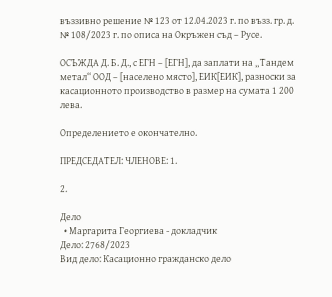въззивно решение № 123 от 12.04.2023 г. по възз. гр. д. № 108/2023 г. по описа на Окръжен съд – Русе.

ОСЪЖДА Д. Б. Д., с ЕГН – [ЕГН], да заплати на „Тандем метал“ ООД – [населено място], ЕИК[ЕИК], разноски за касационното производство в размер на сумата 1 200 лева.

Определението е окончателно.

ПРЕДСЕДАТЕЛ: ЧЛЕНОВЕ: 1.

2.

Дело
  • Маргарита Георгиева - докладчик
Дело: 2768/2023
Вид дело: Касационно гражданско дело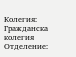Колегия: Гражданска колегия
Отделение: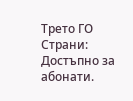Трето ГО
Страни:
Достъпно за абонати.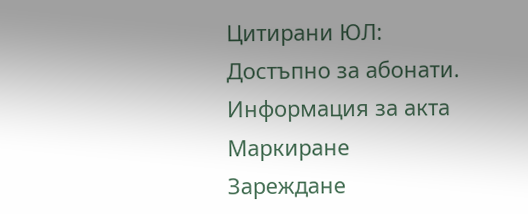Цитирани ЮЛ:
Достъпно за абонати.
Информация за акта
Маркиране
Зареждане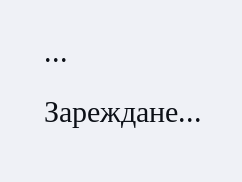...
Зареждане...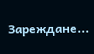Зареждане...